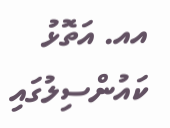އއ. އަތޮޅު ކައުންސިލުގައި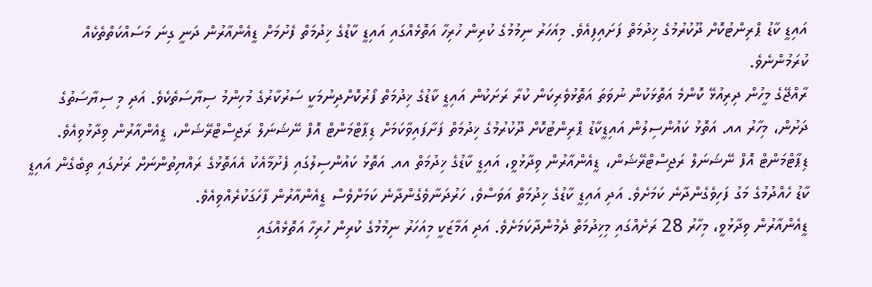އައިޑީ ކާޑު ޕްރިންޓުކޮށް ދޫކުރުމުގެ ޚިދުމަތް ފަށައިފިއެވެ. މިއަހަރު ނިމުމުގެ ކުރިން ހުރިހާ އަތޮޅެއްގައި އައިޑީ ކާޑުގެ ޚިދުމަތް ފެށުމަށް ޑީއެންއާރުން ދަނީ ގިނަ މަސައްކަތްތެކެއް ކުރަމުންނެވެ.
ރާއްޖޭގެ މީހުން ދިރިއުޅޭ ކޮންމެ އަތޮޅަކުން ނުވަތަ އަތޮޅުވެރިކަން ކުރާ ރަށަކުން އައިޑީ ކާޑުގެ ޚިދުމަތް ފޯރުކޮށްދިނުމަކީ ސަރުކާރުގެ މުހިންމު ސިޔާސަތެކެވެ. އަދި މި ސިޔާސަތުގެ ދަށުން، މިހާރު އއ. އަތޮޅު ކައުންސިލުން އައިޑީކާޑު ޕްރިންޓުކޮށް ދޫކުރުމުގެ ޚިދުމަތް ފަށާފައިވާކަމަށް ޑިޕާޓްމަންޓް އޮފް ނޭޝަނަލް ރަޖިސްޓްރޭޝަން، ޑީއެންއާރުން ވިދާޅުވިއެވެ.
ޑިޕާޓްމަންޓް އޮފް ނޭޝަނަލް ރަޖިސްޓްރޭޝަން، ޑީއެންއާރުން ވިދާޅުވީ، އައިޑީ ކާޑުގެ ޚިދުމަތް އއ. އަތޮޅު ކައުންސިލުގައި ފެށުމާއެކު އެއަތޮޅުގެ ރައްޔިތުންނަށް ރަށުގައި ތިބެގެން އައިޑީ ކާޑު ހެއްދުމުގެ މަގު ފަހިވެގެންދާނެ ކަމަށެވެ. އަދި އައިޑީ ކާޑުގެ ޚިދުމަތް އަވަސްވެ، ހަރުދަނާވެގެންދާނެ ކަމަށްވެސް ޑީއެންއާރުން ފާހަގަކުރެއްވިއެވެ.
ޑީއެންއާރުން ވިދާޅުވީ، މިހާރު 28 ރަށެއްގައި މިޚިދުމަތް ދެމުންދާކަމަށެވެ. އަދި އަމާޒަކީ މިއަހަރު ނިމުމުގެ ކުރިން ހުރިހާ އަތޮޅެއްގައި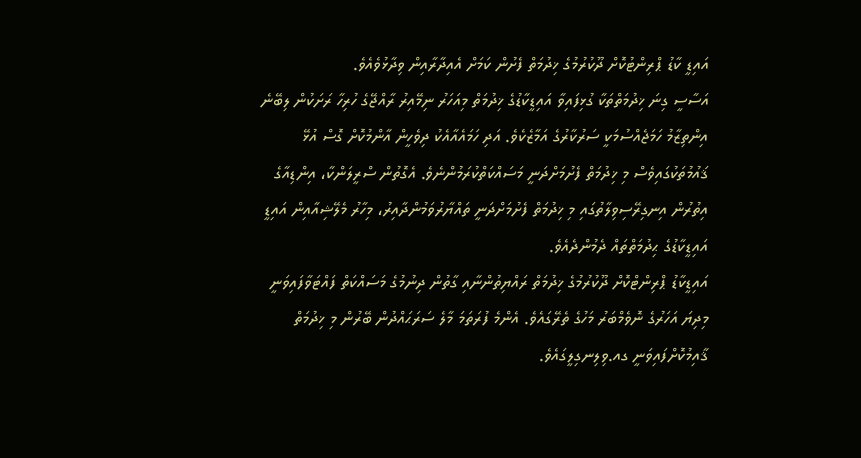އައިޑީ ކާޑު ޕްރިންޓުކޮށް ދޫކުރުމުގެ ޚިދުމަތް ފެށުން ކަމަށް އެއިދާރާއިން ވިދާޅުވެއެވެ.
އަސާސީ ގިނަ ޚިދުމަތްތަކާ ގުޅިފައިވާ އައިޑީކާޑުގެ ޚިދުމަތް މިއަހަރު ނިމޭއިރު ރާއްޖޭގެ ހުރިހާ ރަށަކުން ލިބޭނެ އިންތިޒާމު ހަމަޖެއްސުމަކީ ސަރުކާރުގެ އަމާޒެކެވެ. އަދި ހަމައެއާއެކު ދިވެހީން އާންމުކޮށް ގޮސް އުޅޭ ޤައުމުތަކުގައިވެސް މި ޚިދުމަތް ފެށުމަށްދަނީ މަސައްކަތްކުރަމުންނެވެ. އެގޮތުން ސްރީލަންކާ، އިންޑިއާގެ އިތުރުން އިނގިރޭސިވިލާތުގައި މި ޚިދުމަތް ފެށުމަށްދަނީ ތައްޔާރުވަމުންދާއިރު، މިހާރު މެލޭޝިއާއިން އައިޑީ އައިޑީކާޑުގެ ޙިދުމަތްތައް ދެމުންދެއެވެ.
އައިޑީކާޑު ޕްރިންޓްކޮށް ދޫކުރުމުގެ ޚިދުމަތް ރައްޔިތުންނާއި ގާތުން ދިނުމުގެ މަސައްކަތް ފައްޓަވާފައިވަނީ މިދިޔަ އަހަރުގެ ނޮވެމްބަރު މަހުގެ ތެރޭގައެވެ. އެންމެ ފުރަތަމަ މާލެ ސަރަޙައްދުން ބޭރުން މި ޚިދުމަތް ޤާއިމުކޮށްފައިވަނީ ގއ.ވިލިނގިލީގައެވެ.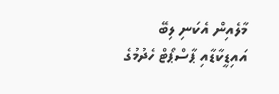މާލެއިން އެކަނި ލިބޭ އައިޑީކާޑާއި ޕާސްޕޯޓް ހެދުމުގެ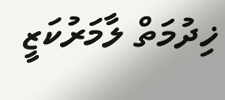ޚިދުމަތް ލާމަރުކަޒީ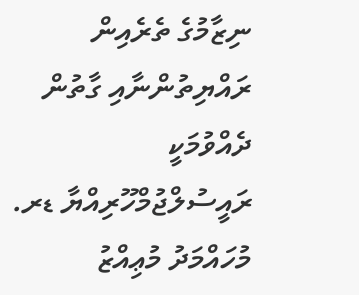ނިޒާމުގެ ތެރެއިން ރައްޔިތުންނާއި ގާތުން ދެއްވުމަކީ ރައީސުލްޖުމްހޫރިއްޔާ ޑރ. މުހައްމަދު މުޢިއްޒު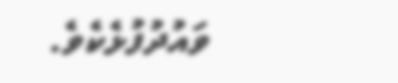ވައުދުފުޅެކެވެ.